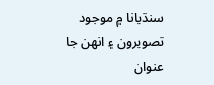سنڌيانا ۾ موجود تصويرون ۽ انهن جا عنوان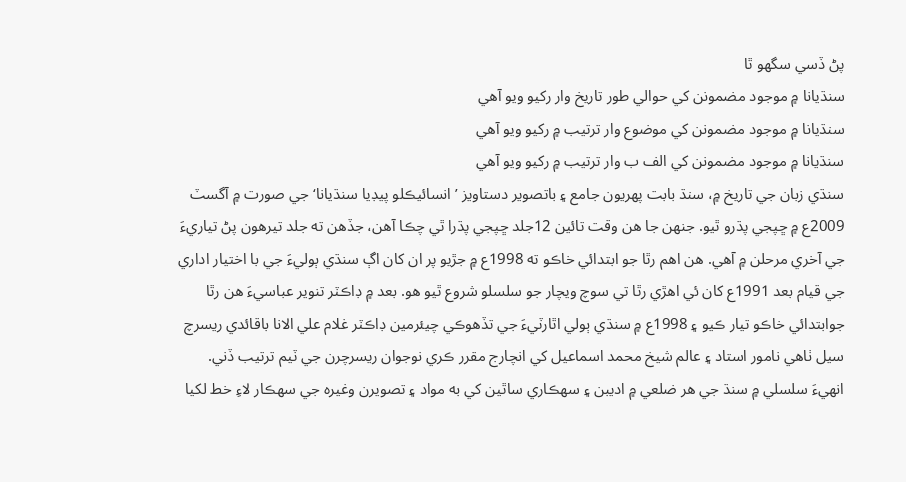پڻ ڏسي سگھو ٿا
سنڌيانا ۾ موجود مضمونن کي حوالي طور تاريخ وار رکيو ويو آهي
سنڌيانا ۾ موجود مضمونن کي موضوع وار ترتيب ۾ رکيو ويو آهي
سنڌيانا ۾ موجود مضمونن کي الف ب وار ترتيب ۾ رکيو ويو آهي
سنڌي زبان جي تاريخ ۾، سنڌ بابت پهريون جامع ۽ باتصوير دستاويز ’انسائيڪلو پيڊيا سنڌيانا‘ جي صورت ۾ آگسٽ 2009ع ۾ ڇپجي پڌرو ٿيو. جنهن جا هن وقت تائين 12جلد ڇپجي پڌرا ٿي چڪا آهن، جڏهن ته جلد تيرهون پڻ تياريءَ جي آخري مرحلن ۾ آهي. هن اهم رٿا جو ابتدائي خاڪو ته 1998ع ۾ جڙيو پر ان کان اڳ سنڌي ٻوليءَ جي با اختيار اداري جي قيام بعد 1991ع کان ئي اهڙي رٿا تي سوچ ويچار جو سلسلو شروع ٿيو هو. بعد ۾ ڊاڪٽر تنوير عباسيءَ هن رٿا جوابتدائي خاڪو تيار ڪيو ۽ 1998ع ۾ سنڌي ٻولي اٿارٽيءَ جي تڏهوڪي چيئرمين ڊاڪٽر غلام علي الانا باقائدي ريسرچ سيل ٺاهي نامور استاد ۽ عالم شيخ محمد اسماعيل کي انچارج مقرر ڪري نوجوان ريسرچرن جي ٽيم ترتيب ڏني. انهيءَ سلسلي ۾ سنڌ جي هر ضلعي ۾ اديبن ۽ سهڪاري ساٿين کي به مواد ۽ تصويرن وغيره جي سهڪار لاءِ خط لکيا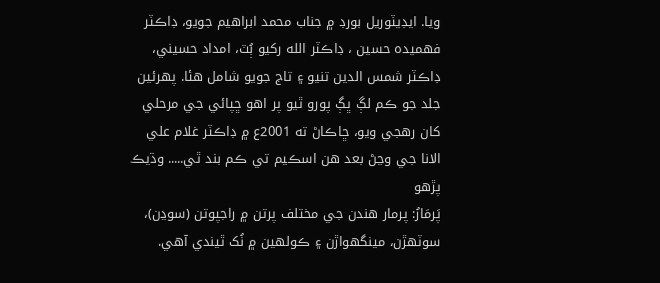ويا. ايڊيٽوريل بورڊ ۾ جناب محمد ابراهيم جويو، ڊاڪٽر فهميده حسين ، ڊاڪٽر الله رکيو ٻُٽ، امداد حسيني، ڊاڪٽر شمس الدين تنيو ۽ تاج جويو شامل هئا. پهرئين جلد جو ڪم لڳ ڀڳ پورو ٿيو پر اهو ڇپائي جي مرحلي کان رهجي ويو، ڇاڪاڻ ته 2001ع ۾ ڊاڪٽر غلام علي الانا جي وڃڻ بعد هن اسڪيم تي ڪم بند ٿي..... وڌيڪ پڙهو
پَرمَارُ: پرمار هندن جي مختلف پرتن ۾ راجپوتن (سوڍن)، سوٽهڙن، مينگهواڙن ۽ ڪولهين ۾ نُک ٿيندي آهي.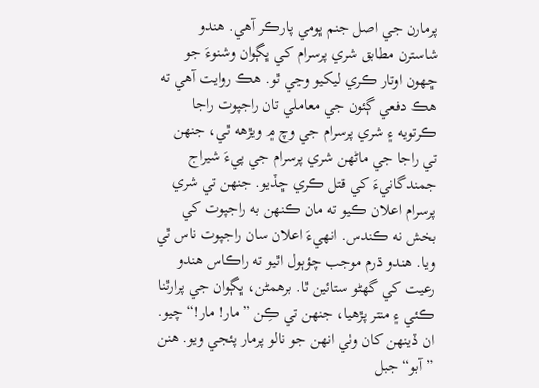پرمارن جي اصل جنم ڀومي پارڪر آهي. هندو شاسترن مطابق شري پرسرام کي ڀڳوان وشنوءَ جو ڇهون اوتار ڪري ليکيو وڃي ٿو. هڪ روايت آهي ته هڪ دفعي ڳئون جي معاملي تان راجپوت راجا ڪرتويه ۽ شري پرسرام جي وچ ۾ ويڙهه ٿي، جنهن تي راجا جي ماڻهن شري پرسرام جي پيءَ شيراج جمندگانيءَ کي قتل ڪري ڇڏيو. جنهن تي شري پرسرام اعلان ڪيو ته مان ڪنهن به راجپوت کي بخش نه ڪندس. انهيءَ اعلان سان راجپوت ناس ٿي ويا. هندو ڌرم موجب چؤٻول اٿيو ته راڪاس هندو رعيت کي گهڻو ستائين ٿا. برهمڻن، ڀڳوان جي پرارٿنا ڪئي ۽ منتر پڙهيا، جنهن تي ڪِن ”مار! مار!“ چيو. ان ڏينهن کان وٺي انهن جو نالو پرمار پئجي ويو. هنن ”آبو“ جبل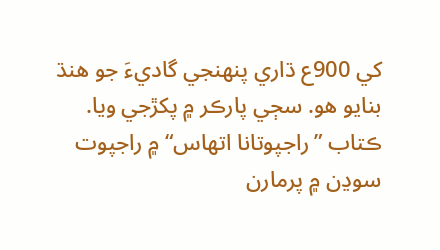کي 900ع ڌاري پنهنجي گاديءَ جو هنڌ بنايو هو. سڄي پارڪر ۾ پکڙجي ويا.
ڪتاب ”راجپوتانا اتهاس“ ۾ راجپوت سوڍن ۾ پرمارن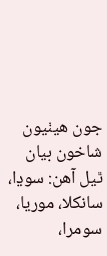جون هيٺيون شاخون بيان ٿيل آهن: سوڍا، سانکلا، موريا، سومرا،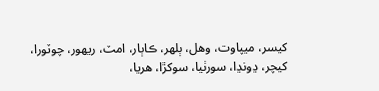کيسر، ميپاوت، وهل، ٻلهر، ڪاٻار، امٽ، ريهور، چوٽورا، کيچر، ڍونڍا، سورٺيا، سوکڙا، هريا،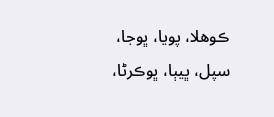ڪوهلا، پويا، ڀوجا، سپل، ڀيٻا، ڀوڪرڻا،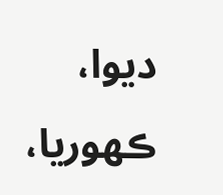ديوا، ڪهوريا،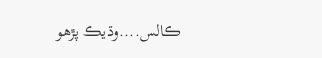ڪالس....وڌيڪ پڙهو